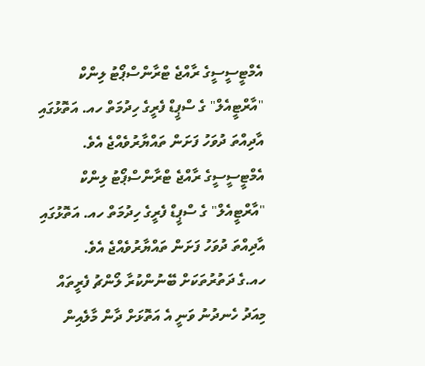އެމްޓީސީސީގެ ރާއްޖެ ޓްރާންސްޕޯޓު ލިންކް "އާރްޓީއެލް" ގެ ސްޕީޑް ފެރީގެ ހިދުމަތް ހއ. އަތޮޅުގައި އާދިއްތަ ދުވަހު ފަށަން ތައްޔާރުވެއްޖެ އެވެ.
އެމްޓީސީސީގެ ރާއްޖެ ޓްރާންސްޕޯޓު ލިންކް "އާރްޓީއެލް" ގެ ސްޕީޑް ފެރީގެ ހިދުމަތް ހއ. އަތޮޅުގައި އާދިއްތަ ދުވަހު ފަށަން ތައްޔާރުވެއްޖެ އެވެ.
ހއ.ގެ ދަތުރުތަކަށް ބޭނުންކުރާ ލޯންޗު ފެރީތައް މިއަދު ހެނދުނު ވަނީ އެ އަތޮޅަށް ދާން މާލެއިން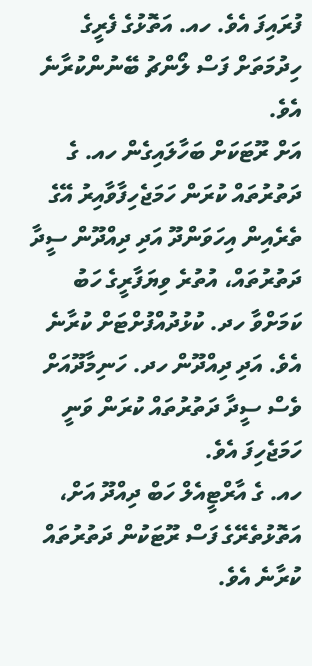ފުރައިފަ އެވެ. ހއ. އަތޮޅުގެ ފެރީގެ ހިދުމަތަށް ފަސް ލޯންޗު ބޭނުންކުރާނެ އެވެ.
އަށް ރޫޓަކަށް ބަހާލައިގެން ހއ. ގެ ދަތުރުތައް ކުރަން ހަމަޖެހިފާވާއިރު އޭގެ ތެރެއިން އިހަވަންދޫ އަދި ދިއްދޫން ސީދާ ދަތުރުތައް، އުތުރެ ވިޔަފާރީގެ ހަބު ކަމަށްވާ ހދ. ކުޅުދުއްފުށްޓަށް ކުރާނެ އެވެ. އަދި ދިއްދޫން ހދ. ހަނިމާދޫއަށް ވެސް ސީދާ ދަތުރުތައް ކުރަން ވަނީ ހަމަޖެހިފަ އެވެ.
ހއ. ގެ އާރްޓީއެލް ހަބް ދިއްދޫ އަށް، އަތޮޅުތެރޭގެ ފަސް ރޫޓަކުން ދަތުރުތައް ކުރާނެ އެވެ.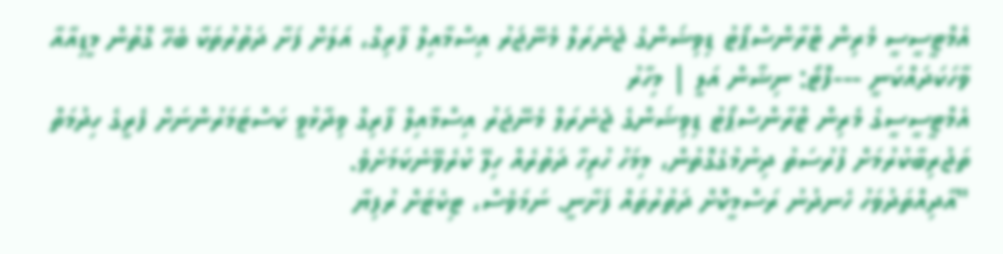އެމްޓީސީސީ މެރިން ޓްރާންސްޕޯޓު ޑިވިޝަންގެ ޖެނެރަލް މެނޭޖަރު އިސްމާއިލް ފާރިގް، އަލަށް ފަށާ ދަތުރުތަކާ ބެހޭ ގޮތުން މީޑިއާއާ ވާހަކަދައްކަނީ ---ފޮޓޯ: ނިޝާން އަލީ | މިހާރު
އެމްޓީސީސީގެ މެރިން ޓްރާންސްޕޯޓު ޑިވިޝަންގެ ޖެނެރަލް މެނޭޖަރު އިސްމާއިލް ފާރިގް ވިދާޅުވީ ކަސްޓަމަރުންނަށް ފެރީގެ ހިދުމަތް ތަޖުރިބާކުރުމަށް ފުރުސަތު ދިނުމުގެގޮތުން، މިމަހު ހުރިހާ ދަތުރެއް ހިލޭ ކުރެވޭނެކަމަށެވެ.
"އާދިއްތަދުވަހު ހެނދުނު ރަސްމީކޮށް ދަތުރުތައް ފަށާނީ. ނަމަވެސް، ޓިކެޓަށް ރުފިޔާ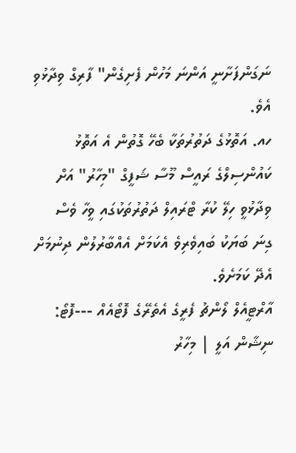ނަގަންފަށާނީ އަންނަ މަހުން ފެށިގެން" ފާރިގް ވިދާޅުވި އެވެ.
ހއ. އަތޮޅުގެ ދަތުރުތަކާ ބެހޭ ގޮތުން އެ އަތޮޅު ކައުންސިލްގެ ރައީސް މޫސާ ޝަފީގް "މިހާރު" އަށް ވިދާޅުވީ ހިލޭ ކުރާ ޓްރައިލް ދަތުރުތަކުގައި ވީހާ ވެސް ގިނަ ބަޔަކު ބައިވެރިވެ އެކަމަށް އެއްބާރުލުން ދިނުމަށް އެދޭ ކަމަށެވެ.
އާރްޓީއެލް ލޯންޗު ފެރީގެ އެތެރޭގެ ފޮޓޯއެއް ---ފޮޓޯ: ނިޝާން އަލީ | މިހާރު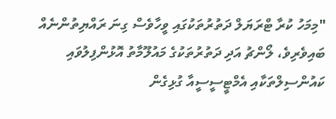"މިމަހު ކުރާ ޓްރަޔަލް ދަތުރުތަކުގައި ވީހާވެސް ގިނަ ރައްޔިތުންނެއް ބައިވެރިވެ، ލޯންޗު އަދި ދަތުރުތަކުގެ މައުލޫމާތު އޮޅުންފިލުވައި ކައުންސިލްތަކާއި އެމްޓީސީސީއާ ގުޅިގެން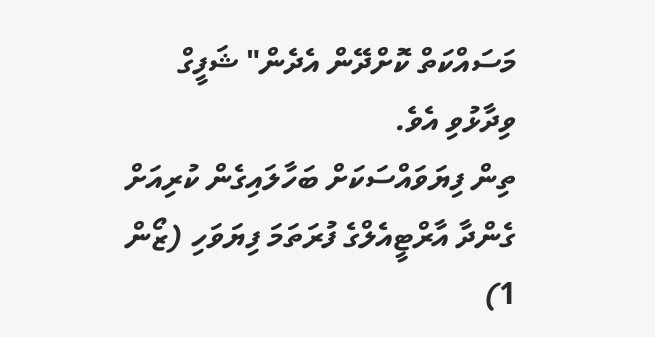މަސައްކަތް ކޮށްދޭން އެދެން" ޝަފީގް ވިދާޅުވި އެވެ.
ތިން ފިޔަވައްސަކަށް ބަހާލައިގެން ކުރިއަށް ގެންދާ އާރްޓީއެލްގެ ފުރަތަމަ ފިޔަވަހި (ޒޯން 1)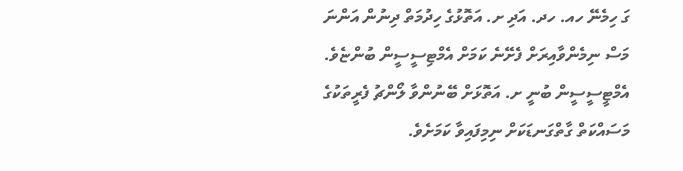ގަ ހިމެނޭ ހއ. ހދ. އަދި ށ. އަތޮޅުގެ ހިދުމަތް ދިނުން އަންނަ މަސް ނިމެންވާއިރަށް ފެށޭނެ ކަމަށް އެމްޓިސީސީން ބުންޏެވެ. އެމްޓީސީސީން ބުނީ ށ. އަތޮޅަށް ބޭނުންވާ ލޯންޗު ފެރީތަކުގެ މަސައްކަތް ގާތްގަނޑަކަށް ނިމިފައިވާ ކަމަށެވެ.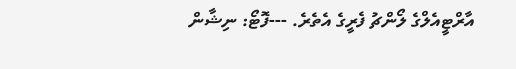އާރްޓީއެލްގެ ލޯންޗު ފެރީގެ އެތެރެ. ---ފޮޓޯ: ނިޝާން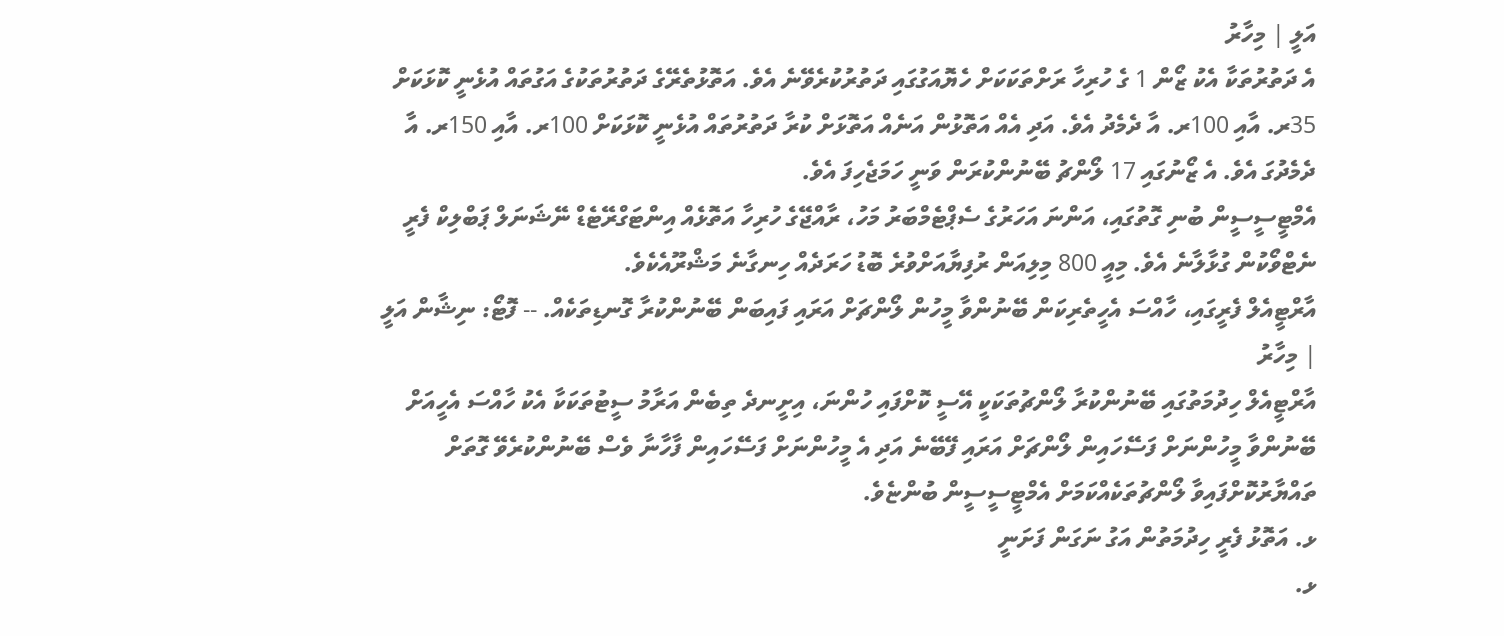އަލީ | މިހާރު
އެ ދަތުރުތަކާ އެކު ޒޯން 1 ގެ ހުރިހާ ރަށްތަކަކަށް ހެޔޮއަގުގައި ދަތުރުކުރެވޭނެ އެވެ. އަތޮޅުތެރޭގެ ދަތުރުތަކުގެ އަގުތައް އުޅެނީ ކޮޅަކަށް 35ރ. އާއި 100ރ. އާ ދެމެދު އެވެ. އަދި އެއް އަތޮޅުން އަނެއް އަތޮޅަށް ކުރާ ދަތުރުތައް އުޅެނީ ކޮޅަކަށް 100ރ. އާއި 150ރ. އާ ދެމެދުގަ އެވެ. އެ ޒޯނުގައި 17 ލޯންޗު ބޭނުންކުރަން ވަނީ ހަމަޖެހިފަ އެވެ.
އެމްޓީސީސީން ބުނި ގޮތުގައި، އަންނަ އަހަރުގެ ސެޕްޓެމްބަރު މަހު، ރާއްޖޭގެ ހުރިހާ އަތޮޅެއް އިންޓަގްރޭޓެޑް ނޭޝަނަލް ޕަބްލިކް ފެރީ ނެޓްވޯކުން ގުޅާލާނެ އެވެ. މިއީ 800 މިލިއަން ރުފިޔާއަށްވުރެ ބޮޑު ހަރަދެއް ހިނގާނެ މަޝްރޫއެކެވެ.
އާރްޓީއެލް ފެރީގައި، ހާއްސަ އެހީތެރިކަން ބޭނުންވާ މީހުން ލޯންޗަށް އަރައި ފައިބަން ބޭނުންކުރާ ގޮނޑިތަކެއް. -- ފޮޓޯ: ނިޝާން އަލީ | މިހާރު
އާރްޓީއެލް ހިދުމަތުގައި ބޭނުންކުރާ ލޯންޗުތަކަކީ އޭސީ ކޮށްފައި ހުންނަ، އިށީނދެ ތިބެން އަރާމު ސީޓުތަކަކާ އެކު ހާއްސަ އެހީއަށް ބޭނުންވާ މީހުންނަށް ފަސޭހައިން ލޯންޗަށް އަރައި ފޭބޭނެ އަދި އެ މީހުންނަށް ފަސޭހައިން ފާހާނާ ވެސް ބޭނުންކުރެވޭ ގޮތަށް ތައްޔާރުކޮށްފައިވާ ލޯންޗުތަކެއްކަމަށް އެމްޓީސީސީން ބުންޏެވެ.
ޅ. އަތޮޅު ފެރީ ހިދުމަތުން އަގު ނަގަން ފަށަނީ
ޅ.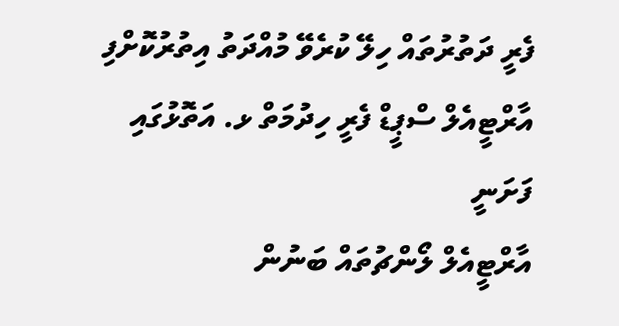ފެރީ ދަތުރުތައް ހިލޭ ކުރެވޭ މުއްދަތު އިތުރުކޮށްފި
އާރްޓީއެލް ސްޕީޑް ފެރީ ހިދުމަތް ޅ. އަތޮޅުގައި ފަށަނީ
އާރްޓީއެލް ލޯންޗުތައް ބަނުން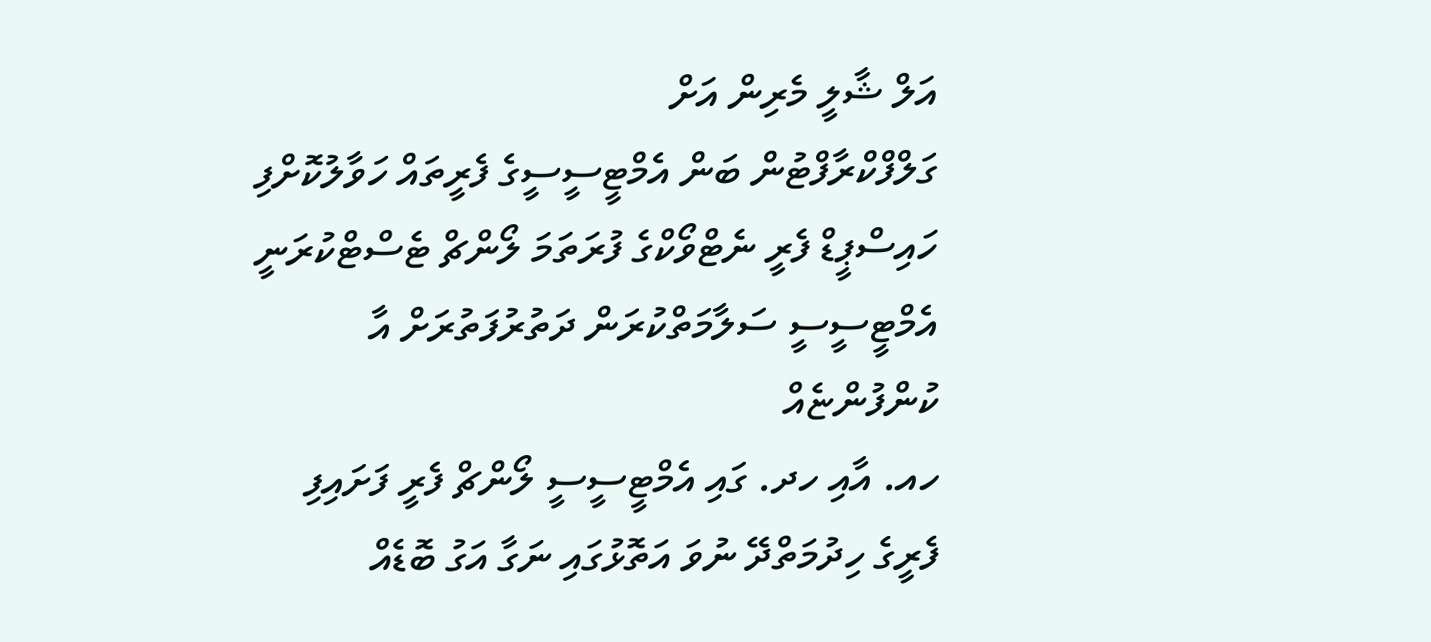އަލް ޝާލީ މެރިން އަށް
ގަލްފްކްރާފްޓުން ބަން އެމްޓީސީސީގެ ފެރީތައް ހަވާލުކޮށްފި
ހައިސްޕީޑް ފެރީ ނެޓްވޯކްގެ ފުރަތަމަ ލޯންޗް ޓެސްޓްކުރަނީ
އެމްޓީސީސީ ސަލާމަތްކުރަން ދަތުރުފަތުރަށް އާ ކުންފުންޏެއް
ހއ. އާއި ހދ. ގައި އެމްޓީސީސީ ލޯންޗް ފެރީ ފަށައިފި
ފެރީގެ ހިދުމަތްދޭ ނުވަ އަތޮޅުގައި ނަގާ އަގު ބޮޑެއް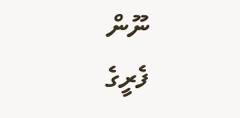ނޫން
ފެރީގެ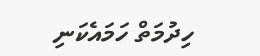ހިދުމަތް ހަމައެކަނި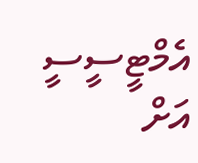އެމްޓީސީސީ އަށް